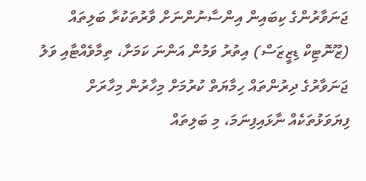ޖަނަވާރުންގެ ކިބައިން އިންސާނުންނަށް ވާރުތަކުރާ ބަލިތައް (ޒޫނޮޓިކް ޑިޒީޒަސް) އިތުރު ވަމުން އަންނަ ކަމަށާ، ތިމާވެއްޓާއި ވަލު ޖަނަވާރުގެ ދިރުންތައް ހިމާޔަތް ކުރުމަށް މިހާރުން މިހާރަށް ފިޔަވަޅުތަކެއް ނާޅައިފިނަމަ، މި ބަލިތައް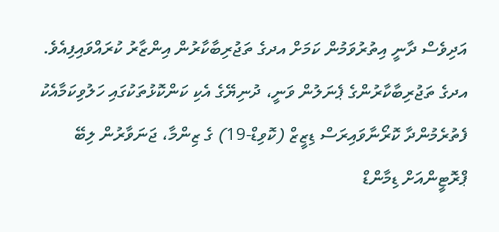އަދިވެސް ދާނީ އިތުރުވަމުން ކަމަށް އދގެ ތަޖުރިބާކާރުން އިންޒާރު ކުރައްވައިފިއެވެ.
އދގެ ތަޖުރިބާކާރުންގެ ޕެނަލުން ވަނީ، ދުނިޔޭގެ އެކި ކަންކޮޅުތަކުގައި ހަލުވިކަމާއެކު ފެތުރެމުންދާ ކޮރޯނާވައިރަސް ޑިޒީޒް (ކޮވިޑް-19) ގެ ޒިންމާ، ޖަނަވާރުން ލިބޭ ޕްރޮޓީންއަށް ޑިމާންޑް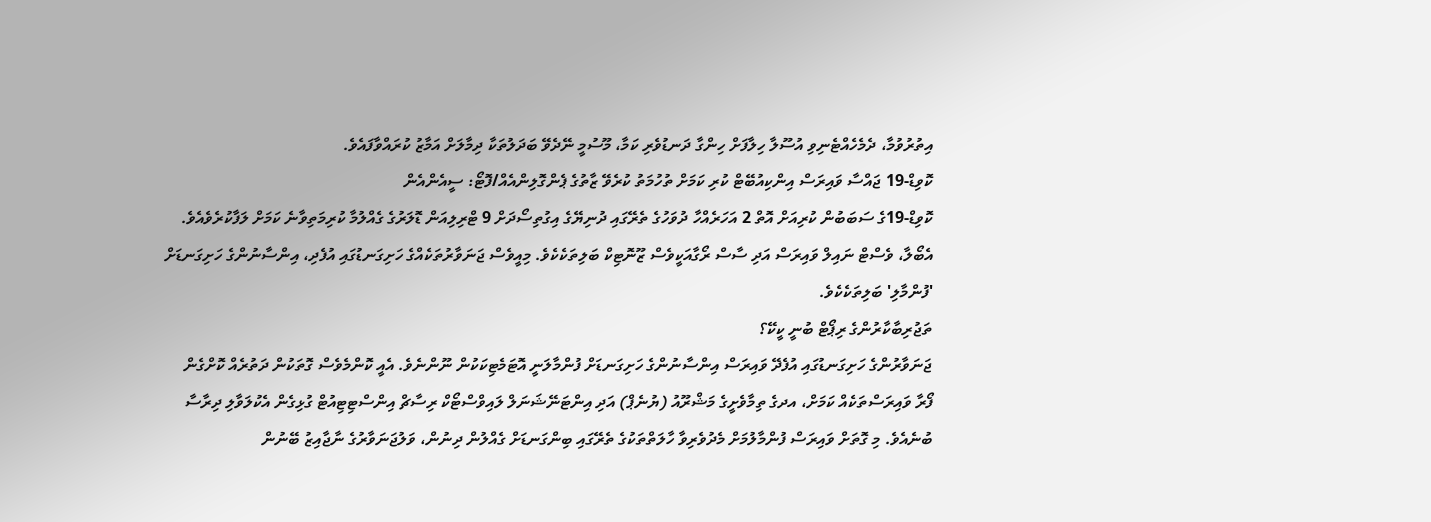އިތުރުވުމާ، ދެމެހެއްޓެނިވި އުސޫލާ ހިލާފަށް ހިންގާ ދަނޑުވެރި ކަމާ، މޫސުމީ ނޭދެވޭ ބަދަލުތަކާ ދިމާލަށް އަމާޒު ކުރައްވާފައެވެ.
ކޮވިޑް-19 ޖައްސާ ވައިރަސް އިންކިއުބޭޓް ކުރި ކަމަށް ތުހުމަތު ކުރެވޭ ޒާތުގެ ޕެންގޮލިންއެއް/ފޮޓޯ: ސީއެންއެން
ކޮވިޑް-19ގެ ސަބަބުން ކުރިއަށް އޮތް 2 އަހަރެއްހާ ދުވަހުގެ ތެރޭގައި ދުނިޔޭގެ އިގުތިސޯދަށް 9 ޓްރިލިއަން ޑޮލަރުގެ ގެއްލުމާ ކުރިމަތިވާނެ ކަމަށް ލަފާކުރެވެއެވެ. އެބޯލާ، ވެސްޓް ނައިލް ވައިރަސް އަދި ސާސް ރޯގާއަކީވެސް ޒޫނޮޓިކް ބަލިތަކެކެވެ. މިއީވެސް ޖަނަވާރުތަކެއްގެ ހަށިގަނޑުގައި އުފެދި، އިންސާނުންގެ ހަށިގަނޑަށް 'ފުންމާލި' ބަލިތަކެކެވެ.
ތަޖުރިބާކާރުންގެ ރިޕޯޓް ބުނީ ކީކޭ؟
ޖަނަވާރުންގެ ހަށިގަނޑުގައި އުފެދޭ ވައިރަސް އިންސާނުންގެ ހަށިގަނޑަށް ފުންމާލަނީ އޮޓަމެޓިކަކުން ނޫންނެވެ. އެއީ ކޮންމެވެސް ގޮތަކުން ދަތުރެއް ކޮށްގެން ފޯރާ ވައިރަސްތަކެއް ކަމަށް، އދގެ ތިމާވެށީގެ މަޝްރޫއު (ޔުނެޕް) އަދި އިންޓަނޭޝަނަލް ލައިވްސްޓޯކް ރިސާޗް އިންސްޓިޓިއުޓް ގުޅިގެން އެކުލަވާލި ދިރާސާ ބުނެއެވެ. މި ގޮތަށް ވައިރަސް ފުންމާލުމަށް މެދުވެރިވާ ހާލަތްތަކުގެ ތެރޭގައި ބިންގަނޑަށް ގެއްލުން ދިނުން، ވަލުޖަނަވާރުގެ ނާޖާއިޒު ބޭނުން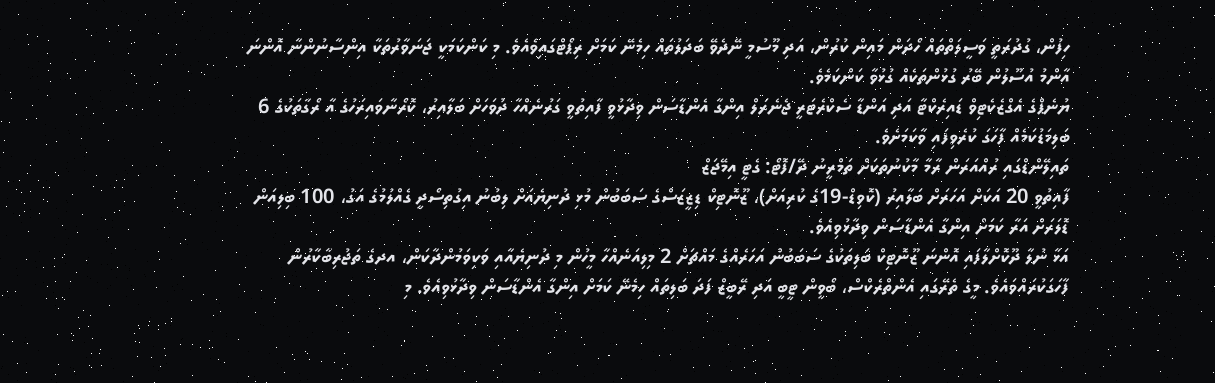ހިފުން، ގުދުރަތީ ވަސީލަތްތައް ހޯދަން މައިން ކުރުން، އަދި މޫސުމީ ނޭދެވޭ ބަދަލުތައް ހިމެނޭ ކަމަށް ރިޕޯޓްގައިވެއެވެ. މި ކަންކަމަކީ ޖަނަވާރުތަކާ އިންސާނުންނާ އޮންނަ އާންމު އުސޫލުން ބޭރު ގުޅުންތަކެއް ގުޅުވާ ކަންކަމެވެ.
ޔުނެޕްގެ އެގްޒެކެޓިވް ޑައިރެކްޓާ އަދި އަންޑާ ސެކްރެޓަރީ ޖެނެރަލް އިންގާ އެންޑާސަން ވިދާޅުވީ ފާއިތުވީ ގަރުނެއްހާ ދުވަހަށް ބަލާއިރު، ކޮރޯނާވައިރަހުގެ އާ ރޯގާތަކުގެ 6 ބަލިމަޑުކަމެއް ފާހަގަ ކުރެވިފައި ވާކަމަށެވެ.
ތައިލޭންޑްގައި ރުއްއަރަން ރާމާ މާކުނުތަކަށް ތަމްރީނު ދޭ/ފޮޓޯ: ގެޓީ އިމޭޖަޒް
ފާއިތުވީ 20 އަކަށް އަހަރަށް ބަލާއިރު (ކޮވިޑް-19ގެ ކުރިއަށް)، ޒޫނޮޓިކް ޑިޒީޒަސްގެ ސަބަބުން މުޅި ދުނިޔެއަށް ލިބުނު އިގުތިސޯދީ ގެއްލުމުގެ އަގު، 100 ބިލިއަން ޑޮލަރަށް އަރާ ކަމަށް އިންގާ އެންޑާސަން ވިދާޅުވިއެވެ.
އަޅާ ނުލާ ދޫކޮށްލާފައި އޮންނަ ޒޫނޮޓިކް ބަލިތަކުގެ ސަބަބުން އަހަރެއްގެ މައްޗަށް 2 މިލިއަނެއްހާ މީހުން މި ދުނިޔެއާއި ވަކިވަމުންދާކަން، އދގެ ތަޖުރިބާކާރުން ފާހަގަކުރައްވައެވެ. މީގެ ތެރޭގައި އެންތްރެކްސް، ބޯވީން ޓީބީ އަދި ރޭބީޒް ފަދަ ބަލިތައް ހިމެނޭ ކަމަށް އިންގާ އެންޑާސަން ވިދާޅުވިއެވެ. މި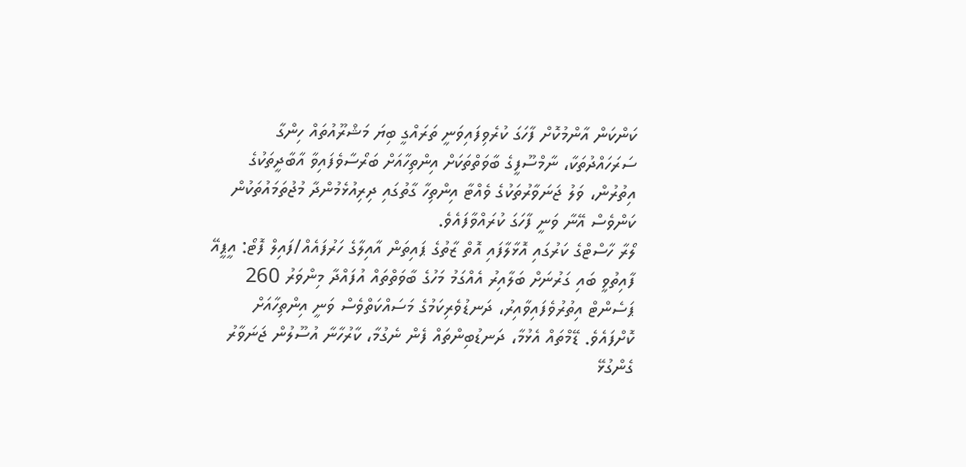ކަންކަން އާންމުކޮށް ފާހަގަ ކުރެވިފައިވަނީ ތަރައްގީ ބިޔަ މަޝްރޫއުތައް ހިންގާ ސަރަހައްދުތަކާ، ނާމްސޫފީގެ ބާވަތްތަކަށް އިންތިހާއަށް ބަރޯސާވެފައިވާ އާބާދީތަކުގެ އިތުރުން، ވަލު ޖަނަވާރުތަކުގެ ވެއްޓާ އިންތިހާ ގާތުގައި ދިރިއުޅެމުންދާ މުޖުތަމައުތަކުން ކަންވެސް އޭނާ ވަނީ ފާހަގަ ކުރައްވާފައެވެ.
ލޯރާ ހާސްޓްގެ ކަރުގައި އޮޅާލާފައި އޮތް ޒާތުގެ ޕައިތަން އާއިލާގެ ހަރުފައެއް/ފައިލް ފޮޓޯ: އީޕީއޭ
ފާއިތުވީ ބައި ގަރުނަށް ބަލާއިރު އެއްގަމު މަހުގެ ބާވަތްތައް އުފައްދާ މިންވަރު 260 ޕަސެންޓް އިތުރުވެފައިވާއިރު، ދަނޑުވެރިކަމުގެ މަސައްކަތްވެސް ވަނީ އިންތިހާއަށް ކޮށްފައެވެ. ޑޭމްތައް އެޅުމާ، ދަނޑުބިންތައް ފެން ނެގުމާ، ކާރުހާނާ އުސޫލުން ޖަނަވާރު ގެންގުޅޭ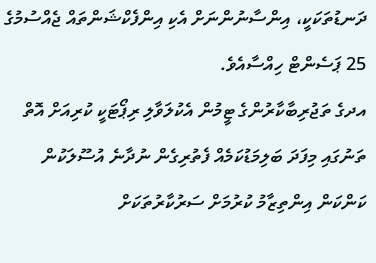ދަނޑުތަކަކީ، އިންސާނުންނަށް އެކި އިންފެކްޝަންތައް ޖެއްސުމުގެ 25 ޕަސެންޓް ހިއްސާއެވެ.
އދގެ ތަޖުރިބާކާރުންގެ ޓީމުން އެކުލަވާލި ރިޕޯޓަކީ ކުރިއަށް އޮތް ތަނުގައި މިފަދަ ބަލިމަޑުކަމެއް ފެތުރިގެން ނުދާނެ އުސޫލަކުން ކަންކަން އިންތިޒާމު ކުރުމަށް ސަރުކާރުތަކަށް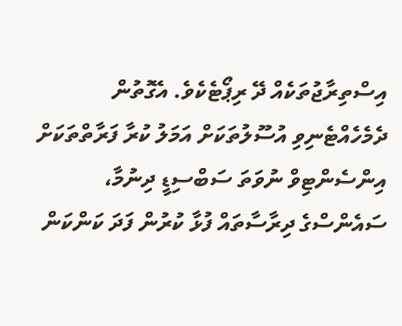އިސްތިރާޖުތަކެއް ދޭ ރިޕޯޓެކެވެ. އެގޮތުން ދެމެހެއްޓެނިވި އުސޫލުތަކަށް އަމަލު ކުރާ ފަރާތްތަކަށް އިންސެންޓިވް ނުވަތަ ސަބްސިޑީ ދިނުމާ، ސައެންސްގެ ދިރާސާތައް ފުޅާ ކުރުން ފަދަ ކަންކަން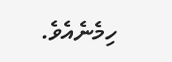ހިމެނެއެވެ.